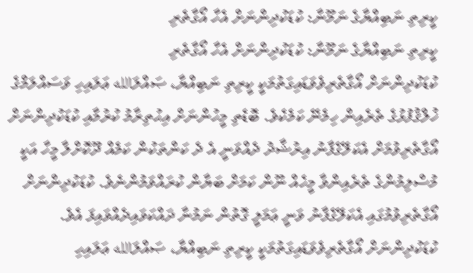ކީރިތި ނަބިއްޔާގެ ނަމޫނާ: ކުޑަކުދިންނަށް އެހާ އޯގާތެރި
ކީރިތި ނަބިއްޔާގެ ނަމޫނާ: ކުޑަކުދިންނަށް އެހާ އޯގާތެރި
ކުޑަކުދިންނަށް އޯގާތެރިވެވަޑައިގަތުމަކީ ކީރިތި ނަބިއްޔާ، ޞައްލަالله ޢަލައިހި ވަސައްލަމްގެ ޚުލްޤުފުޅުގެ ތެރެއިން ހިމެނޭ ކަމެކެވެ. ބޮޑެތި މީހުންނަށް އިޙުތިރާމު ކުރުމާއި ކުޑަކުދިންނަށް އޯގާތެރިވުމަށް އެކަލޭގެފާނު އިރުޝާދު ދެއްވަނީ އެ ދެ ކަންތަކުން ކަމެއް ދޫކޮށްލާ މީހާ އަކީ މުސްލިމުންގެ ތެރެއިންވާ މީހެއް ނޫން ކަމަށް ބަޔާން ކުރައްވަމުންނެވެ. ކުޑަކުދިންނަށް އޯގާތެރިވުމުގައި އެކަލޭގެފާނު ވަނީ ޢަމަލީ ގޮތުން ނަމުނާ ދައްކަވައިދެއްވައިފަ އެވެ.
ކުޑަކުދިންނަށް އޯގާތެރިވެވަޑައިގަތުމަކީ ކީރިތި ނަބިއްޔާ، ޞައްލަالله ޢަލައިހި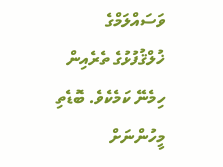ވަސައްލަމްގެ ޚުލްޤުފުޅުގެ ތެރެއިން ހިމެނޭ ކަމެކެވެ. ބޮޑެތި މީހުންނަށް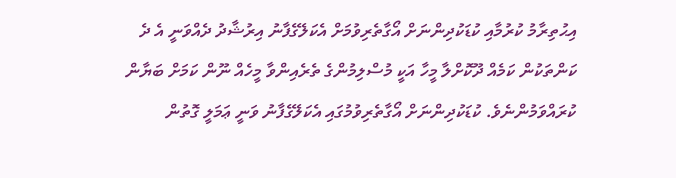އިޙުތިރާމު ކުރުމާއި ކުޑަކުދިންނަށް އޯގާތެރިވުމަށް އެކަލޭގެފާނު އިރުޝާދު ދެއްވަނީ އެ ދެ ކަންތަކުން ކަމެއް ދޫކޮށްލާ މީހާ އަކީ މުސްލިމުންގެ ތެރެއިންވާ މީހެއް ނޫން ކަމަށް ބަޔާން ކުރައްވަމުންނެވެ. ކުޑަކުދިންނަށް އޯގާތެރިވުމުގައި އެކަލޭގެފާނު ވަނީ ޢަމަލީ ގޮތުން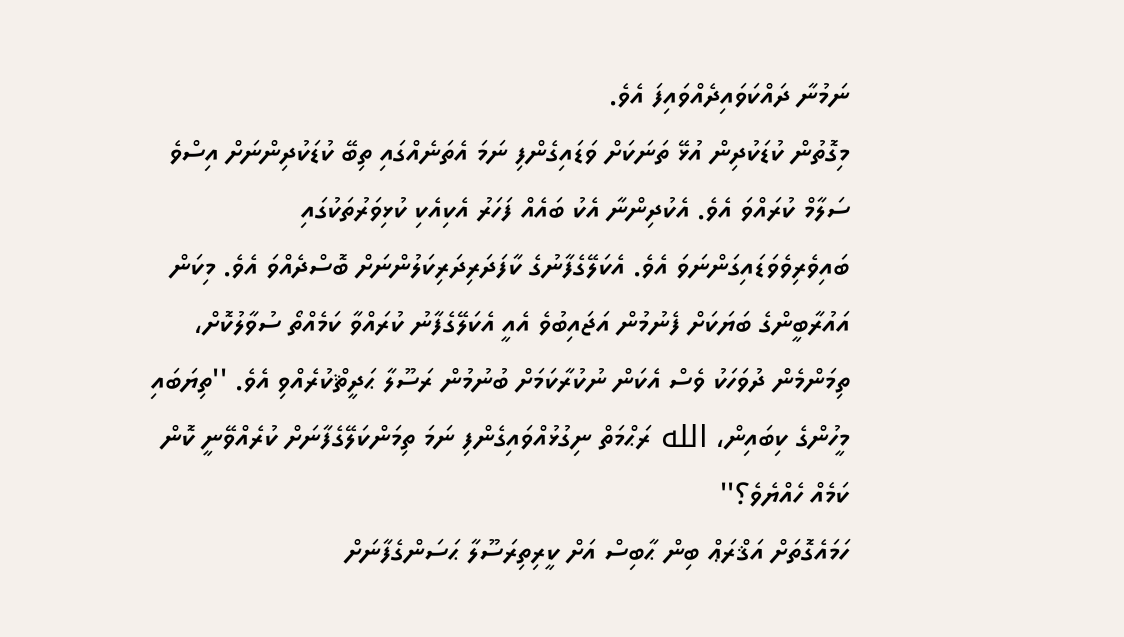ނަމުނާ ދައްކަވައިދެއްވައިފަ އެވެ.
މިގޮތުން ކުޑަކުދިން އުޅޭ ތަނަކަށް ވަޑައިގެންފި ނަމަ އެތަނެއްގައި ތިބޭ ކުޑަކުދިންނަށް އިސްވެ ސަލާމް ކުރައްވަ އެވެ. އެކުދިންނާ އެކު ބައެއް ފަހަރު އެކިއެކި ކުޅިވަރުތަކުގައި ބައިވެރިވެވަޑައިގަންނަވަ އެވެ. އެކަލޭގެފާނުގެ ކާފަދަރިދަރިކަލުންނަށް ބޮސްދެއްވަ އެވެ. މިކަން އައުރާބީންގެ ބަޔަކަށް ފެނުމުން އަޖައިބުވެ އެއީ އެކަލޭގެފާނު ކުރައްވާ ކަމެއްތޯ ސުވާލުކޮށް، ތިމަންމެން ދުވަހަކު ވެސް އެކަން ނުކުރާކަމަށް ބުނުމުން ރަސޫލާ ޙަދީޘްކުރެއްވި އެވެ. ''ތިޔަބައި މީހުންގެ ކިބައިން، الله ރަޙްމަތް ނިގުޅުއްވައިގެންފި ނަމަ ތިމަންކަލޭގެފާނަށް ކުރެއްވޭނީ ކޮން ކަމެއް ހެއްޔެވެ؟''
ހަމައެގޮތަށް އަޤްރަޢް ބިން ޙާބިސް އަށް ކީރިތިރަސޫލާ ޙަސަންގެފާނަށް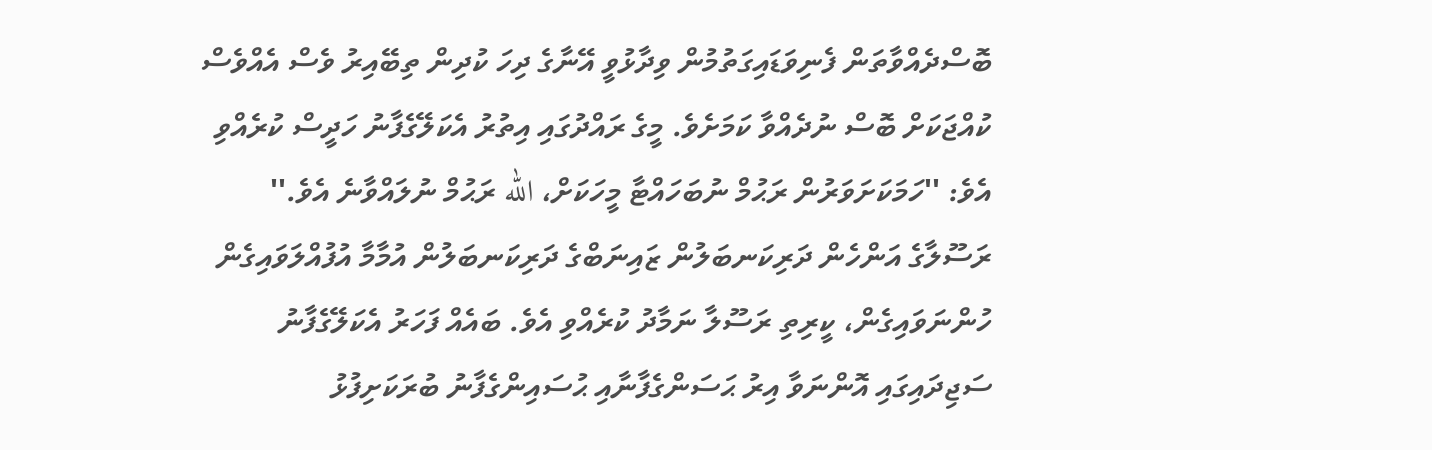ބޮސްދެއްވާތަން ފެނިވަޑައިގަތުމުން ވިދާޅުވީ އޭނާގެ ދިހަ ކުދިން ތިބޭއިރު ވެސް އެއްވެސް ކުއްޖަކަށް ބޮސް ނުދެއްވާ ކަމަށެވެ. މީގެ ރައްދުގައި އިތުރު އެކަލޭގެފާނު ހަދީސް ކުރެއްވި އެވެ: ''ހަމަކަށަވަރުން ރަޙުމް ނުބަހައްޓާ މީހަކަށް، الله ރަޙުމް ނުލައްވާނެ އެވެ.''
ރަސޫލާގެ އަންހެން ދަރިކަނބަލުން ޒައިނަބްގެ ދަރިކަނބަލުން އުމާމާ އުފުއްލަވައިގެން ހުންނަވައިގެން، ކީރިތި ރަސޫލާ ނަމާދު ކުރެއްވި އެވެ. ބައެއް ފަހަރު އެކަލޭގެފާނު ސަޖިދައިގައި އޮންނަވާ އިރު ޙަސަންގެފާނާއި ޙުސައިންގެފާނު ބުރަކަށިފުޅު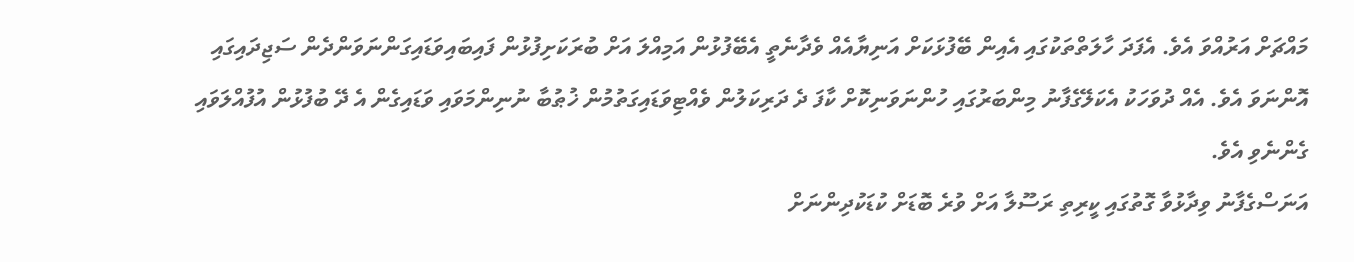މައްޗަށް އަރުއްވަ އެވެ. އެފަދަ ހާލަތްތަކުގައި އެއިން ބޭފުޅަކަށް އަނިޔާއެއް ވެދާނެތީ އެބޭފުޅުން އަމިއްލަ އަށް ބުރަކަށިފުޅުން ފައިބައިވަޑައިގަންނަވަންދެން ސަޖިދައިގައި އޮންނަވަ އެވެ. އެއް ދުވަހަކު އެކަލޭގެފާނު މިންބަރުގައި ހުންނަވަނިކޮށް ކާފަ ދެ ދަރިކަލުން ވެއްޓިވަޑައިގަތުމުން ޚުޠުބާ ނުނިންމަވައި ވަޑައިގެން އެ ދޭ ބުފުޅުން އުފުއްލަވައި ގެންނެވި އެވެ.
އަނަސްގެފާނު ވިދާޅުވާ ގޮތުގައި ކީރިތި ރަސޫލާ އަށް ވުރެ ބޮޑަށް ކުޑަކުދިންނަށް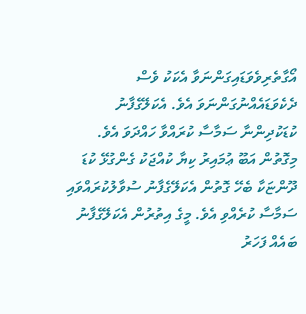އޯގާތެރިވެވަޑައިގަންނަވާ އެކަކު ވެސް ދެކެވަޑައެއްނުގަންނަވަ އެވެ. އެކަލޭގެފާނު ކުޑަކުދިންނާ ސަމާސާ ކުރައްވާ ހައްދަވަ އެވެ. މިގޮތުން އަބޫ ޢުމައިރު ކިޔާ ކުއްޖަކު ގެންގުޅޭ ކުޑަ ދޫންޏަކާ ބެހޭ ގޮތުން އެކަލޭގެފާނު ސުވާލުކުރައްވައި ސަމާސާ ކުރެއްވި އެވެ. މީގެ އިތުރުން އެކަލޭގެފާނު ބައެއް ފަހަރު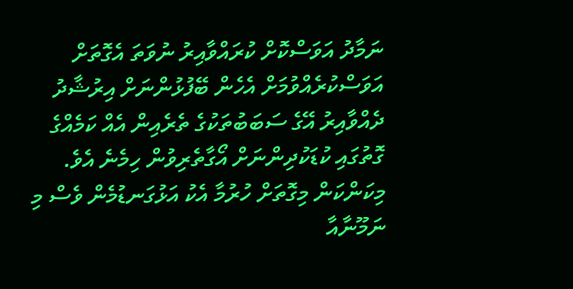ނަމާދު އަވަސްކޮށް ކުރައްވާއިރު ނުވަތަ އެގޮތަށް އަވަސްކުރެއްވުމަށް އެހެން ބޭފުޅުންނަށް އިރުޝާދު ދެއްވާއިރު އޭގެ ސަބަބުތަކުގެ ތެރެއިން އެއް ކަމެއްގެ ގޮތުގައި ކުޑަކުދިންނަށް އޯގާތެރިވުން ހިމެނެ އެވެ.
މިކަންކަން މިގޮތަށް ހުރުމާ އެކު އަޅުގަނޑުމެން ވެސް މި ނަމޫނާއާ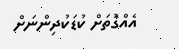އެއްގޮތަށް ކުޑަކުދިންނަށް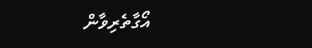އޯގާތެރިވާން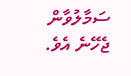ސަމާލުވާން ޖެހޭނެ އެވެ.